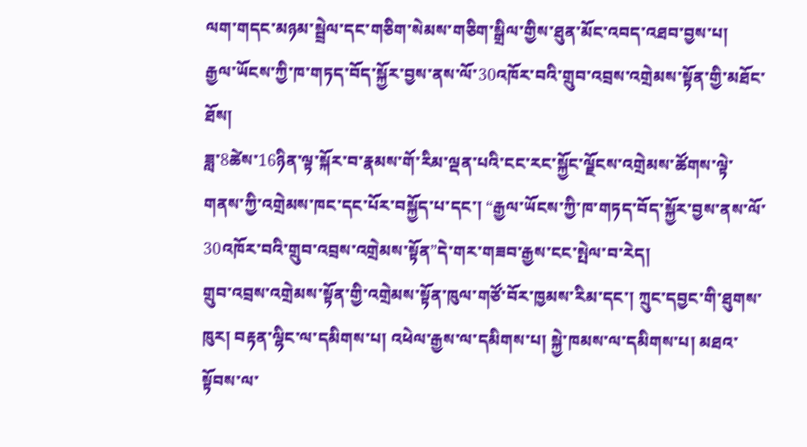ལག་གདང་མཉམ་སྦྲེལ་དང་གཅིག་སེམས་གཅིག་སྒྲིལ་གྱིས་ཐུན་མོང་འབད་འཐབ་བྱས་པ།
རྒྱལ་ཡོངས་ཀྱི་ཁ་གཏད་བོད་སྐྱོར་བྱས་ནས་ལོ་30འཁོར་བའི་གྲུབ་འབྲས་འགྲེམས་སྟོན་གྱི་མཐོང་ཐོས།
ཟླ་8ཚེས་16ཉིན་ལྟ་སྐོར་བ་རྣམས་གོ་རིམ་ལྡན་པའི་ངང་རང་སྐྱོང་ལྗོངས་འགྲེམས་ཚོགས་ལྟེ་གནས་ཀྱི་འགྲེམས་ཁང་དང་པོར་བསྐྱོད་པ་དང་། “རྒྱལ་ཡོངས་ཀྱི་ཁ་གཏད་བོད་སྐྱོར་བྱས་ནས་ལོ་30འཁོར་བའི་གྲུབ་འབྲས་འགྲེམས་སྟོན”དེ་གར་གཟབ་རྒྱས་ངང་སྤེལ་བ་རེད།
གྲུབ་འབྲས་འགྲེམས་སྟོན་གྱི་འགྲེམས་སྟོན་ཁུལ་གཙོ་བོར་ཁྱམས་རིམ་དང་། ཀྲུང་དབྱང་གི་ཐུགས་ཁུར། བརྟན་ལྷིང་ལ་དམིགས་པ། འཕེལ་རྒྱས་ལ་དམིགས་པ། སྐྱེ་ཁམས་ལ་དམིགས་པ། མཐའ་སྟོབས་ལ་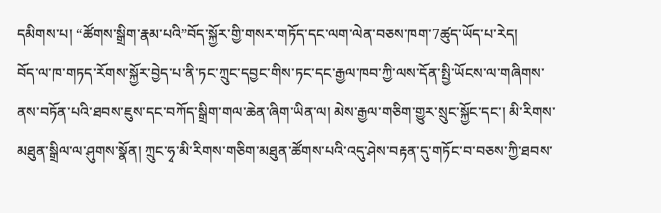དམིགས་པ། “ཚོགས་སྒྲིག་རྣམ་པའི”བོད་སྐྱོར་གྱི་གསར་གཏོད་དང་ལག་ལེན་བཅས་ཁག་7ཚུད་ཡོད་པ་རེད།
བོད་ལ་ཁ་གཏད་རོགས་སྐྱོར་བྱེད་པ་ནི་ཏང་ཀྲུང་དབྱང་གིས་ཏང་དང་རྒྱལ་ཁབ་ཀྱི་ལས་དོན་སྤྱི་ཡོངས་ལ་གཞིགས་ནས་བཏོན་པའི་ཐབས་ཇུས་དང་བཀོད་སྒྲིག་གལ་ཆེན་ཞིག་ཡིན་ལ། མེས་རྒྱལ་གཅིག་གྱུར་སྲུང་སྐྱོང་དང་། མི་རིགས་མཐུན་སྒྲིལ་ལ་ཤུགས་སྣོན། ཀྲུང་ཧྭ་མི་རིགས་གཅིག་མཐུན་ཚོགས་པའི་འདུ་ཤེས་བརྟན་དུ་གཏོང་བ་བཅས་ཀྱི་ཐབས་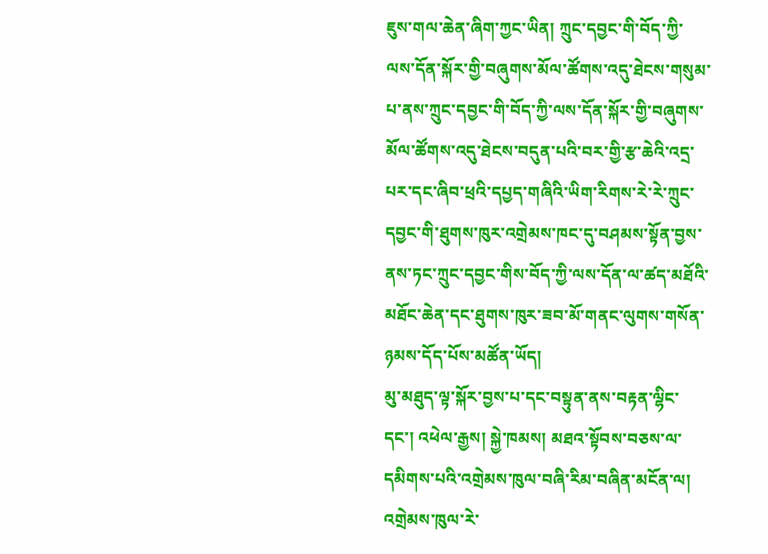ཇུས་གལ་ཆེན་ཞིག་ཀྱང་ཡིན། ཀྲུང་དབྱང་གི་བོད་ཀྱི་ལས་དོན་སྐོར་གྱི་བཞུགས་མོལ་ཚོགས་འདུ་ཐེངས་གསུམ་པ་ནས་ཀྲུང་དབྱང་གི་བོད་ཀྱི་ལས་དོན་སྐོར་གྱི་བཞུགས་མོལ་ཚོགས་འདུ་ཐེངས་བདུན་པའི་བར་གྱི་རྩ་ཆེའི་འདྲ་པར་དང་ཞིབ་ཕྲའི་དཔྱད་གཞིའི་ཡིག་རིགས་རེ་རེ་ཀྲུང་དབྱང་གི་ཐུགས་ཁུར་འགྲེམས་ཁང་དུ་བཤམས་སྟོན་བྱས་ནས་ཏང་ཀྲུང་དབྱང་གིས་བོད་ཀྱི་ལས་དོན་ལ་ཚད་མཐོའི་མཐོང་ཆེན་དང་ཐུགས་ཁུར་ཟབ་མོ་གནང་ལུགས་གསོན་ཉམས་དོད་པོས་མཚོན་ཡོད།
མུ་མཐུད་ལྟ་སྐོར་བྱས་པ་དང་བསྟུན་ནས་བརྟན་ལྷིང་དང་། འཕེལ་རྒྱས། སྐྱེ་ཁམས། མཐའ་སྟོབས་བཅས་ལ་དམིགས་པའི་འགྲེམས་ཁུལ་བཞི་རིམ་བཞིན་མངོན་ལ། འགྲེམས་ཁུལ་རེ་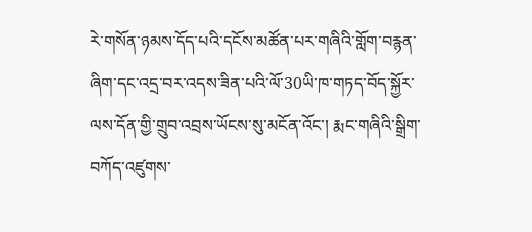རེ་གསོན་ཉམས་དོད་པའི་དངོས་མཚོན་པར་གཞིའི་གློག་བརྙན་ཞིག་དང་འདྲ་བར་འདས་ཟིན་པའི་ལོ་30ཡི་ཁ་གཏད་བོད་སྐྱོར་ལས་དོན་གྱི་གྲུབ་འབྲས་ཡོངས་སུ་མངོན་འོང་། རྨང་གཞིའི་སྒྲིག་བཀོད་འཛུགས་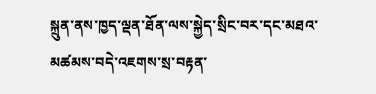སྐྲུན་ནས་ཁྱད་ལྡན་ཐོན་ལས་སྐྱེད་སྲིང་བར་དང་མཐའ་མཚམས་བདེ་འཇགས་སྲ་བརྟན་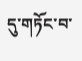དུ་གཏོང་བ་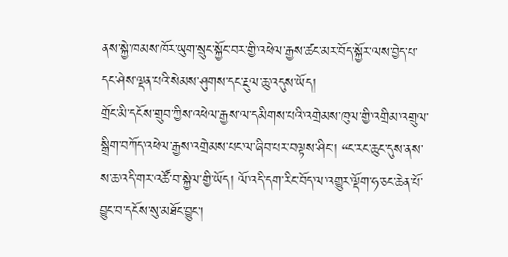ནས་སྐྱེ་ཁམས་ཁོར་ཡུག་སྲུང་སྐྱོང་བར་གྱི་འཕེལ་རྒྱས་ཚང་མར་བོད་སྐྱོར་ལས་བྱེད་པ་དང་ཤེས་ལྡན་པའི་སེམས་ཤུགས་དང་རྔུལ་ཆུ་འདུས་ཡོད།
གྲོང་མི་དངོས་གྲུབ་ཀྱིས་འཕེལ་རྒྱས་ལ་དམིགས་པའི་འགྲེམས་ཁུལ་གྱི་འགྲིམ་འགྲུལ་སྒྲིག་བཀོད་འཕེལ་རྒྱས་འགྲེམས་པང་ལ་ཞིབ་པར་བལྟས་ཤིང་། “ང་རང་ཆུང་དུས་ནས་ས་ཆ་འདི་གར་འཚོ་བ་སྐྱེལ་གྱི་ཡོད། ལོ་འདི་དག་རིང་བོད་ལ་འགྱུར་ལྡོག་ཧ་ཅང་ཆེན་པོ་བྱུང་བ་དངོས་སུ་མཐོང་བྱུང་།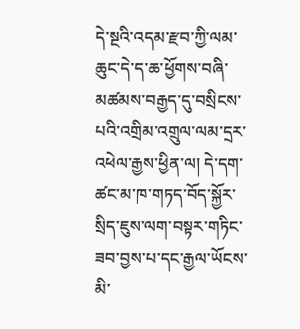དེ་སྔའི་འདམ་རྫབ་ཀྱི་ལམ་ཆུང་དེ་ད་ཆ་ཕྱོགས་བཞི་མཚམས་བརྒྱད་དུ་བསྲིངས་པའི་འགྲིམ་འགྲུལ་ལམ་དྲར་འཕེལ་རྒྱས་ཕྱིན་ལ། དེ་དག་ཚང་མ་ཁ་གཏད་བོད་སྐྱོར་སྲིད་ཇུས་ལག་བསྟར་གཏིང་ཟབ་བྱས་པ་དང་རྒྱལ་ཡོངས་མི་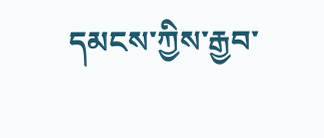དམངས་ཀྱིས་རྒྱབ་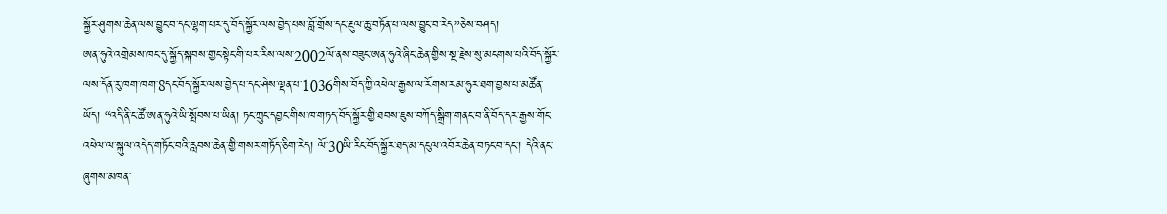སྐྱོར་ཤུགས་ཆེན་ལས་བྱུང་བ་དང་ལྷག་པར་དུ་བོད་སྐྱོར་ལས་བྱེད་པས་བློ་གྲོས་དང་རྔུལ་ཆུ་བཏོན་པ་ལས་བྱུང་བ་རེད”ཅེས་བཤད།
ཨན་ཧུའེ་འགྲེམས་ཁང་དུ་སྐྱོད་སྐབས་གྱང་སྟེང་གི་པར་རིས་ལས་2002ལོ་ནས་བཟུང་ཨན་ཧུའེ་ཞིང་ཆེན་གྱིས་སྔ་རྗེས་སུ་མངགས་པའི་བོད་སྐྱོར་ལས་དོན་རུ་ཁག་ཁག་8དང་བོད་སྐྱོར་ལས་བྱེད་པ་དང་ཤེས་ལྡན་པ་1036གིས་བོད་ཀྱི་འཕེལ་རྒྱས་ལ་རོགས་རམ་ཧུར་ཐག་བྱས་པ་མཚོན་ཡོད། “འདི་ནི་ང་ཚོ་ཨན་ཧུའེ་ཡི་སྤོབས་པ་ཡིན། ཏང་ཀྲུང་དབྱང་གིས་ཁ་གཏད་བོད་སྐྱོར་གྱི་ཐབས་ཇུས་བཀོད་སྒྲིག་གནང་བ་ནི་བོད་དར་རྒྱས་གོང་འཕེལ་ལ་སྐུལ་འདེད་གཏོང་བའི་རླབས་ཆེན་གྱི་གསར་གཏོད་ཅིག་རེད། ལོ་30ཡི་རིང་བོད་སྐྱོར་ཐད་མ་དངུལ་འབོར་ཆེན་བཏང་བ་དང་། དེའི་ནང་ཞུགས་མཁན་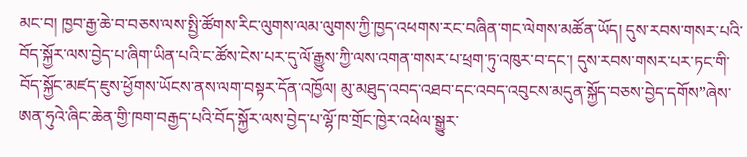མང་བ། ཁྱབ་རྒྱ་ཆེ་བ་བཅས་ལས་སྤྱི་ཚོགས་རིང་ལུགས་ལམ་ལུགས་ཀྱི་ཁྱད་འཕགས་རང་བཞིན་གང་ལེགས་མཚོན་ཡོད། དུས་རབས་གསར་པའི་བོད་སྐྱོར་ལས་བྱེད་པ་ཞིག་ཡིན་པའི་ང་ཚོས་ངེས་པར་དུ་ལོ་རྒྱུས་ཀྱི་ལས་འགན་གསར་པ་ཕྲག་ཏུ་འཁུར་བ་དང་། དུས་རབས་གསར་པར་ཏང་གི་བོད་སྐྱོང་མཛད་ཇུས་ཕྱོགས་ཡོངས་ནས་ལག་བསྟར་དོན་འཁྱོལ། མུ་མཐུད་འབད་འཐབ་དང་འབད་འབུངས་མདུན་སྐྱོད་བཅས་བྱེད་དགོས”ཞེས་ཨན་ཧུའེ་ཞིང་ཆེན་གྱི་ཁག་བརྒྱད་པའི་བོད་སྐྱོར་ལས་བྱེད་པ་ལྷོ་ཁ་གྲོང་ཁྱེར་འཕེལ་སྒྱུར་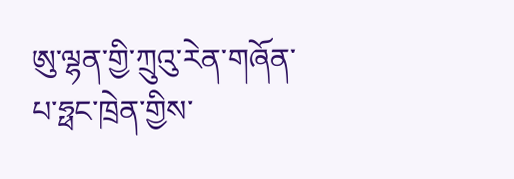ཨུ་ལྷན་གྱི་ཀྲུའུ་རེན་གཞོན་པ་ཧྥང་ཁྲེན་གྱིས་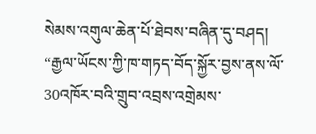སེམས་འགུལ་ཆེན་པོ་ཐེབས་བཞིན་དུ་བཤད།
“རྒྱལ་ཡོངས་ཀྱི་ཁ་གཏད་བོད་སྐྱོར་བྱས་ནས་ལོ་30འཁོར་བའི་གྲུབ་འབྲས་འགྲེམས་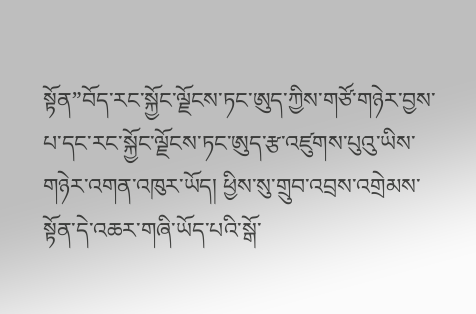སྟོན”བོད་རང་སྐྱོང་ལྗོངས་ཏང་ཨུད་ཀྱིས་གཙོ་གཉེར་བྱས་པ་དང་རང་སྐྱོང་ལྗོངས་ཏང་ཨུད་རྩ་འཛུགས་པུའུ་ཡིས་གཉེར་འགན་འཁུར་ཡོད། ཕྱིས་སུ་གྲུབ་འབྲས་འགྲེམས་སྟོན་དེ་འཆར་གཞི་ཡོད་པའི་སྒོ་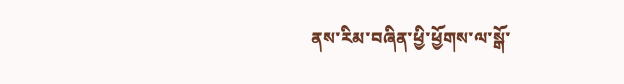ནས་རིམ་བཞིན་ཕྱི་ཕྱོགས་ལ་སྒོ་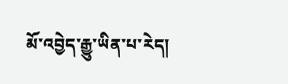མོ་འབྱེད་རྒྱུ་ཡིན་པ་རེད།